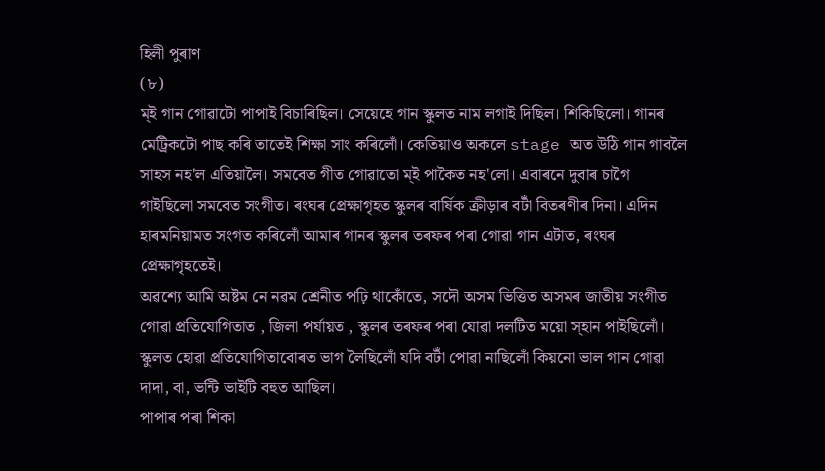হিলী পুৰাণ
(৮)
ম্ই গান গোৱাটো পাপাই বিচাৰিছিল। সেয়েহে গান স্কুলত নাম লগাই দিছিল। শিকিছিলো। গানৰ মেট্ৰিকটো পাছ কৰি তাতেই শিক্ষা সাং কৰিলোঁ। কেতিয়াও অকলে stage অত উঠি গান গাবলৈ সাহস নহ'ল এতিয়ালৈ। সমবেত গীত গোৱাতো ম্ই পাকৈত নহ'লো। এবাৰনে দুবাৰ চাগৈ গাইছিলো সমবেত সংগীত। ৰংঘৰ প্ৰেক্ষাগৃহত স্কুলৰ বাৰ্ষিক ক্ৰীড়াৰ বটাঁ বিতৰণীৰ দিনা। এদিন হাৰমনিয়ামত সংগত কৰিলোঁ আমাৰ গানৰ স্কুলৰ তৰফৰ পৰা গোৱা গান এটাত, ৰংঘৰ প্ৰেক্ষাগৃহতেই।
অৱশ্যে আমি অষ্টম নে নৱম শ্ৰেনীত পঢ়ি থাকোঁতে, সদৌ অসম ভিত্তিত অসমৰ জাতীয় সংগীত গোৱা প্ৰতিযোগিতাত , জিলা পৰ্যায়ত , স্কুলৰ তৰফৰ পৰা যোৱা দলটিত ময়ো স্হান পাইছিলোঁ। স্কুলত হোৱা প্ৰতিযোগিতাবোৰত ভাগ লৈছিলোঁ যদি বটাঁ পোৱা নাছিলোঁ কিয়নো ভাল গান গোৱা দাদা, বা, ভন্টি ভাইটি বহুত আছিল।
পাপাৰ পৰা শিকা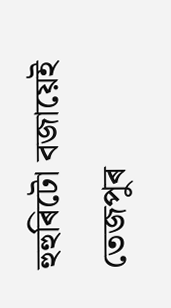হুহুৰিটো বজায়েই তেজপুৰ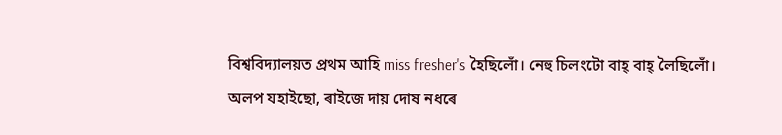বিশ্ৱবিদ্যালয়ত প্ৰথম আহি miss fresher's হৈছিলোঁ। নেহু চিলংটো বাহ্ বাহ্ লৈছিলোঁ।
অলপ যহাইছো, ৰাইজে দায় দোষ নধৰে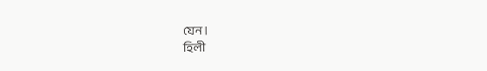যেন।
হিলী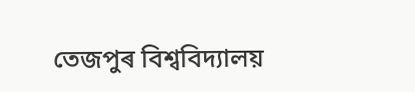তেজপুৰ বিশ্ববিদ্যালয়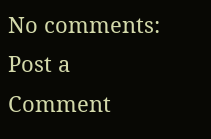No comments:
Post a Comment